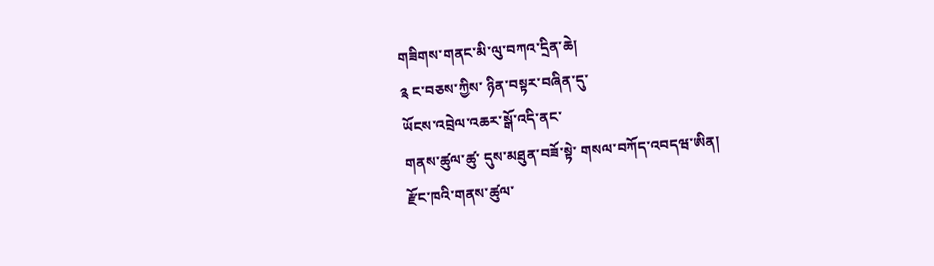གཟིགས་གནང་མི་ལུ་བཀའ་དྲིན་ཆེ།
༉ ང་བཅས་ཀྱིས་ ཉིན་བསྟར་བཞིན་དུ་
ཡོངས་འབྲེལ་འཆར་སྒོ་འདི་ནང་
གནས་ཚུལ་ཚུ་ དུས་མཐུན་བཟོ་སྟེ་ གསལ་བཀོད་འབདཝ་ཨིན།
རྫོང་ཁའི་གནས་ཚུལ་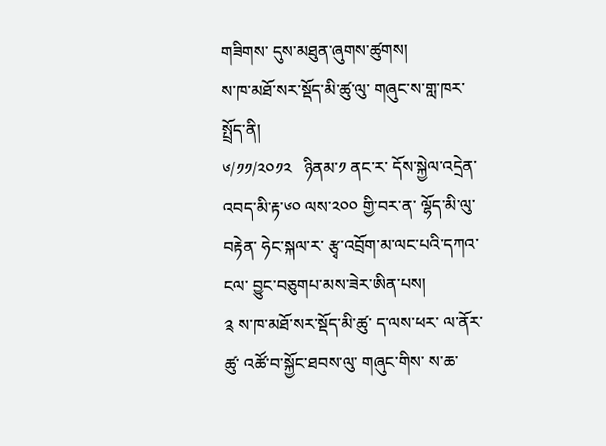གཟིགས་ དུས་མཐུན་ཞུགས་ཚུགས།
ས་ཁ་མཐོ་སར་སྡོད་མི་ཚུ་ལུ་ གཞུང་ས་གླ་ཁར་སྤྲོད་ནི།
༦/༡༡/༢༠༡༢   ཉིནམ་༡ ནང་ར་ དོས་སྐྱེལ་འདྲེན་འབད་མི་རྟ་༦༠ ལས་༢༠༠ གྱི་བར་ན་ ལྷོད་མི་ལུ་བརྟེན་ ཧེང་སྐལ་ར་ རྩྭ་འབྲོག་མ་ལང་པའི་དཀའ་ངལ་ བྱུང་བཅུགཔ་མས་ཟེར་ཨིན་པས།
༉ ས་ཁ་མཐོ་སར་སྡོད་མི་ཚུ་ ད་ལས་ཕར་ ལ་ནོར་ཚུ་ འཚོ་བ་སྐྱོང་ཐབས་ལུ་ གཞུང་གིས་ ས་ཆ་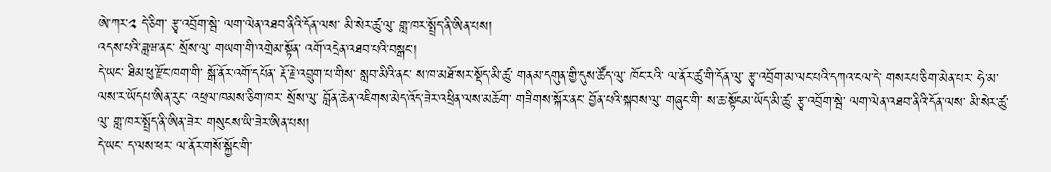ཨེ་ཀར་༢ དེ་ཅིག་ རྩྭ་འབྲོག་སྦེ་ ལག་ལེན་འཐབ་ནིའི་དོན་ལས་ མི་སེར་ཚུ་ལུ་ གླ་ཁར་སྤྲོད་ནི་ཨིན་པས།
འདས་པའི་ཟླཝ་ནང་ སྲོས་ལུ་ གཡག་གི་འགྲེམ་སྟོན་ འགོ་འདྲེན་འཐབ་པའི་བསྒང་།
དེ་ཡང་ ཐིམ་ཕུ་རྫོང་ཁག་གི་ སྒོ་ནོར་འགོ་དཔོན་ རྡོ་རྗེ་འབྲུག་པ་གིས་ སླབ་མིའི་ནང་ ས་ཁ་མཐོ་སར་སྡོད་མི་ཚུ་ གནམ་དགུན་གྱི་དུས་ཚོད་ལུ་ ཁོང་རའི་ ལ་ནོར་ཚུ་གི་དོན་ལུ་ རྩྭ་འབྲོག་མ་ལང་པའི་དཀའ་ངལ་དེ་ གསརཔ་ཅིག་མེན་པར་ ཧེ་མ་ལས་ར་ཡོདཔ་ཨིན་རུང་ འཕྲལ་ཁམས་ཅིག་ཁར་ སྲོས་ལུ་ བློན་ཆེན་འཇིགས་མེད་འོད་ཟེར་འཕྲིན་ལས་མཆོག་ གཟིགས་སྐོར་ནང་ བྱོན་པའི་སྐབས་ལུ་ གཞུང་གི་ ས་ཆ་སྟོངམ་ཡོད་མི་ཚུ་ རྩྭ་འབྲོག་སྦེ་ ལག་ལེན་འཐབ་ནིའི་དོན་ལས་ མི་སེར་ཚུ་ལུ་ གླ་ཁར་སྤྲོད་ནི་ཨིན་ཟེར་ གསུངས་ཡི་ཟེར་ཨིན་པས།
དེ་ཡང་ ད་ལས་ཕར་ ལ་ནོར་གསོ་སྐྱོང་གི་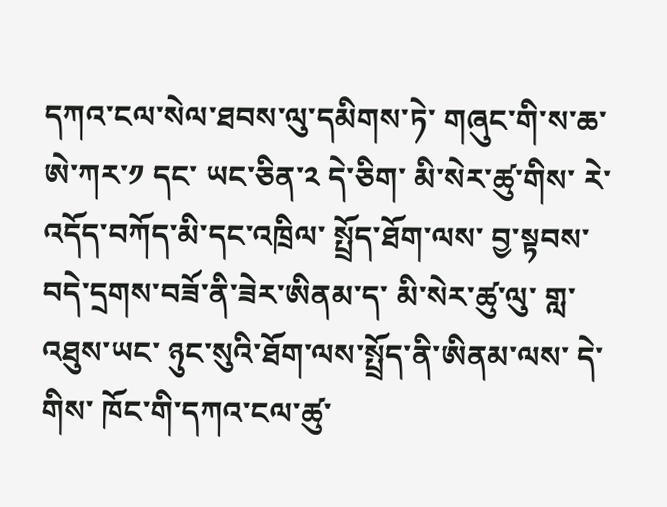དཀའ་ངལ་སེལ་ཐབས་ལུ་དམིགས་ཏེ་ གཞུང་གི་ས་ཆ་ཨེ་ཀར་༡ དང་ ཡང་ཅིན་༢ དེ་ཅིག་ མི་སེར་ཚུ་གིས་ རེ་འདོད་བཀོད་མི་དང་འཁྲིལ་ སྤྲོད་ཐོག་ལས་ བྱ་སྟབས་བདེ་དྲགས་བཟོ་ནི་ཟེར་ཨིནམ་ད་ མི་སེར་ཚུ་ལུ་ གླ་འཐུས་ཡང་ ཉུང་སུའི་ཐོག་ལས་སྤྲོད་ནི་ཨིནམ་ལས་ དེ་གིས་ ཁོང་གི་དཀའ་ངལ་ཚུ་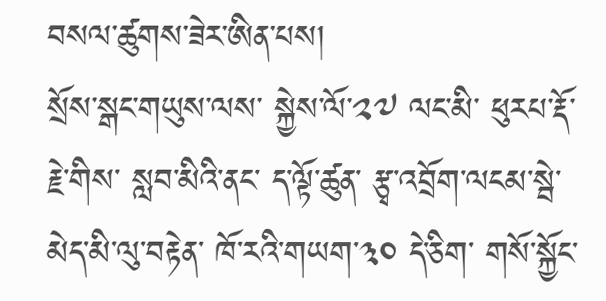བསལ་ཚུགས་ཟེར་ཨིན་པས།
སྲོས་སྒང་གཡུས་ལས་ སྐྱེས་ལོ་༢༧ ལང་མི་ ཕུརཔ་རྡོ་རྗེ་གིས་ སླབ་མིའི་ནང་ ད་ལྟོ་ཚུན་ རྩྭ་འབྲོག་ལངམ་སྦེ་ མེད་མི་ལུ་བརྟེན་ ཁོ་རའི་གཡག་༣༠ དེ་ཅིག་ གསོ་སྐྱོང་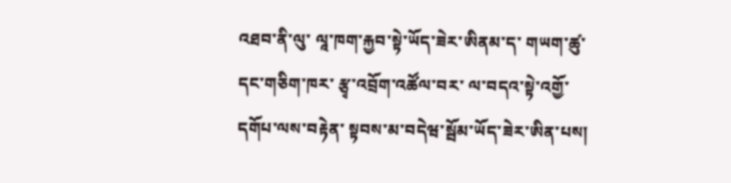འཐབ་ནི་ལུ་ ལཱ་ཁག་རྐྱབ་སྟེ་ཡོད་ཟེར་ཨིནམ་ད་ གཡག་ཚུ་དང་གཅིག་ཁར་ རྩྭ་འབྲོག་འཚོལ་བར་ ལ་བདའ་སྟེ་འགྱོ་དགོཔ་ལས་བརྟེན་ སྟབས་མ་བདེཝ་སྦོམ་ཡོད་ཟེར་ཨིན་པས།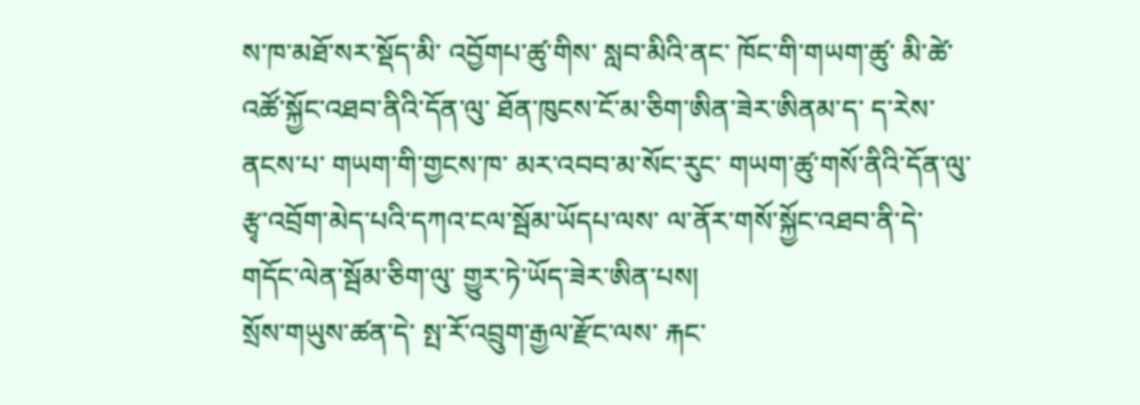ས་ཁ་མཐོ་སར་སྡོད་མི་ འབྱོགཔ་ཚུ་གིས་ སླབ་མིའི་ནང་ ཁོང་གི་གཡག་ཚུ་ མི་ཚེ་འཚོ་སྐྱོང་འཐབ་ནིའི་དོན་ལུ་ ཐོན་ཁུངས་ངོ་མ་ཅིག་ཨིན་ཟེར་ཨིནམ་ད་ ད་རེས་ནངས་པ་ གཡག་གི་གྱངས་ཁ་ མར་འབབ་མ་སོང་རུང་ གཡག་ཚུ་གསོ་ནིའི་དོན་ལུ་ རྩྭ་འབྲོག་མེད་པའི་དཀའ་ངལ་སྦོམ་ཡོདཔ་ལས་ ལ་ནོར་གསོ་སྐྱོང་འཐབ་ནི་དེ་ གདོང་ལེན་སྦོམ་ཅིག་ལུ་ གྱུར་ཏེ་ཡོད་ཟེར་ཨིན་པས།
སྲོས་གཡུས་ཚན་དེ་ སྤ་རོ་འབྲུག་རྒྱལ་རྫོང་ལས་ རྐང་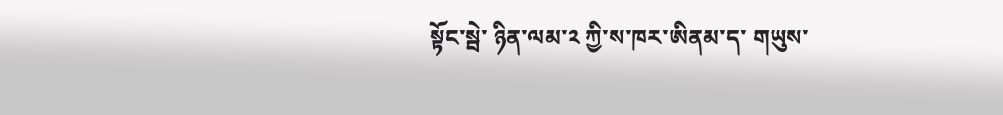སྟོང་སྦེ་ ཉིན་ལམ་༢ ཀྱི་ས་ཁར་ཨིནམ་ད་ གཡུས་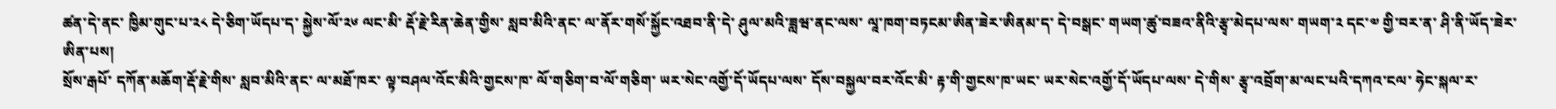ཚན་དེ་ནང་ ཁྱིམ་གུང་པ་༢༨ དེ་ཅིག་ཡོདཔ་ད་ སྐྱེས་ལོ་༢༦ ལང་མི་ རྡོ་རྗེ་རིན་ཆེན་གྱིས་ སླབ་མིའི་ནང་ ལ་ནོར་གསོ་སྐྱོང་འཐབ་ནི་དེ་ ཤུལ་མའི་ཟླཝ་ནང་ལས་ ལཱ་ཁག་བཏངམ་ཨིན་ཟེར་ཨིནམ་ད་ དེ་བསྒང་ གཡག་ཚུ་བཟའ་ནིའི་རྩྭ་མེདཔ་ལས་ གཡག་༢ དང་༧ གྱི་བར་ན་ ཤི་ནི་ཡོད་ཟེར་ཨིན་པས།
སྲོས་རྒཔོ་ དཀོན་མཆོག་རྡོ་རྗེ་གིས་ སླབ་མིའི་ནང་ ལ་མཐོ་ཁར་ ལྟ་བཤལ་འོང་མིའི་གྱངས་ཁ་ ལོ་གཅིག་བ་ལོ་གཅིག་ ཡར་སེང་འགྱོ་དོ་ཡོདཔ་ལས་ དོས་བསྐྱལ་བར་འོང་མི་ རྟ་གི་གྱངས་ཁ་ཡང་ ཡར་སེང་འགྱོ་དོ་ཡོདཔ་ལས་ དེ་གིས་ རྩྭ་འབྲོག་མ་ལང་པའི་དཀའ་ངལ་ ཧེང་སྐལ་ར་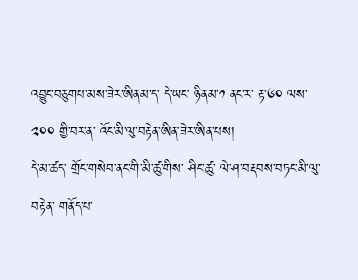འབྱུང་བཅུགཔ་མས་ཟེར་ཨིནམ་ད་ དེ་ཡང་ ཉིནམ་༡ ནང་ར་ རྟ་༦༠ ལས་༢༠༠ གྱི་བར་ན་ འོང་མི་ལུ་བརྟེན་ཨིན་ཟེར་ཨིན་པས།
དེ་མ་ཚད་ གྲོང་གསེབ་ནང་གི་མི་ཚུ་གིས་ ཤིང་ཚུ་ ལེ་ཤ་བརྡབས་བཏང་མི་ལུ་བརྟེན་ གནོད་པ་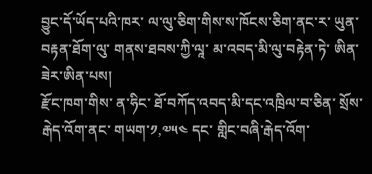བྱུང་དོ་ཡོད་པའི་ཁར་ ལ་ལུ་ཅིག་གིས་ས་ཁོངས་ཅིག་ནང་ར་ ཡུན་བརྟན་ཐོག་ལུ་ གནས་ཐབས་ཀྱི་ལཱ་ མ་འབད་མི་ལུ་བརྟེན་ཏེ་ ཨིན་ཟེར་ཨིན་པས།
རྫོང་ཁག་གིས་ ན་ཧིང་ ཐོ་བཀོད་འབད་མི་དང་འཁྲིལ་བ་ཅིན་ སྲོས་རྒེད་འོག་ནང་ གཡག་༡,༧༥༤ དང་ གླིང་བཞི་རྒེད་འོག་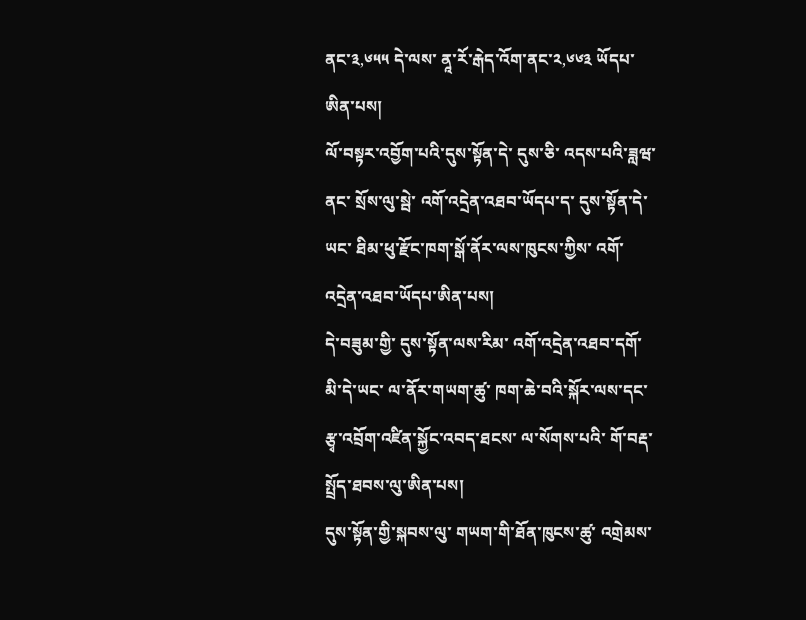ནང་༣,༦༥༥ དེ་ལས་ ནཱ་རོ་རྒེད་འོག་ནང་༢,༦༦༣ ཡོདཔ་ཨིན་པས།
ལོ་བསྟར་འབྱོག་པའི་དུས་སྟོན་དེ་ དུས་ཅི་ འདས་པའི་ཟླཝ་ནང་ སྲོས་ལུ་སྦེ་ འགོ་འདྲེན་འཐབ་ཡོདཔ་ད་ དུས་སྟོན་དེ་ཡང་ ཐིམ་ཕུ་རྫོང་ཁག་སྒོ་ནོར་ལས་ཁུངས་ཀྱིས་ འགོ་འདྲེན་འཐབ་ཡོདཔ་ཨིན་པས།
དེ་བཟུམ་གྱི་ དུས་སྟོན་ལས་རིམ་ འགོ་འདྲེན་འཐབ་དགོ་མི་དེ་ཡང་ ལ་ནོར་གཡག་ཚུ་ ཁག་ཆེ་བའི་སྐོར་ལས་དང་ རྩྭ་འབྲོག་འཛིན་སྐྱོང་འབད་ཐངས་ ལ་སོགས་པའི་ གོ་བརྡ་སྤྲོད་ཐབས་ལུ་ཨིན་པས།
དུས་སྟོན་གྱི་སྐབས་ལུ་ གཡག་གི་ཐོན་ཁུངས་ཚུ་ འགྲེམས་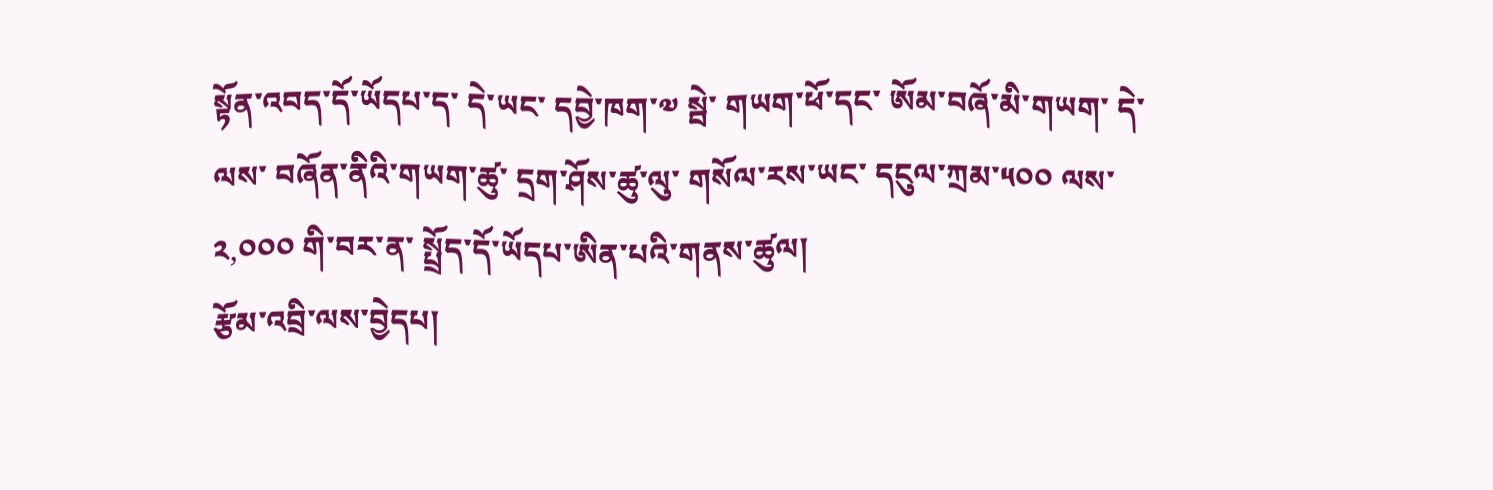སྟོན་འབད་དོ་ཡོདཔ་ད་ དེ་ཡང་ དབྱེ་ཁག་༧ སྦེ་ གཡག་ཕོ་དང་ ཨོམ་བཞོ་མི་གཡག་ དེ་ལས་ བཞོན་ནིའི་གཡག་ཚུ་ དྲག་ཤོས་ཚུ་ལུ་ གསོལ་རས་ཡང་ དངུལ་ཀྲམ་༥༠༠ ལས་༢,༠༠༠ གི་བར་ན་ སྤྲོད་དོ་ཡོདཔ་ཨིན་པའི་གནས་ཚུལ།
རྩོམ་འབྲི་ལས་བྱེདཔ།